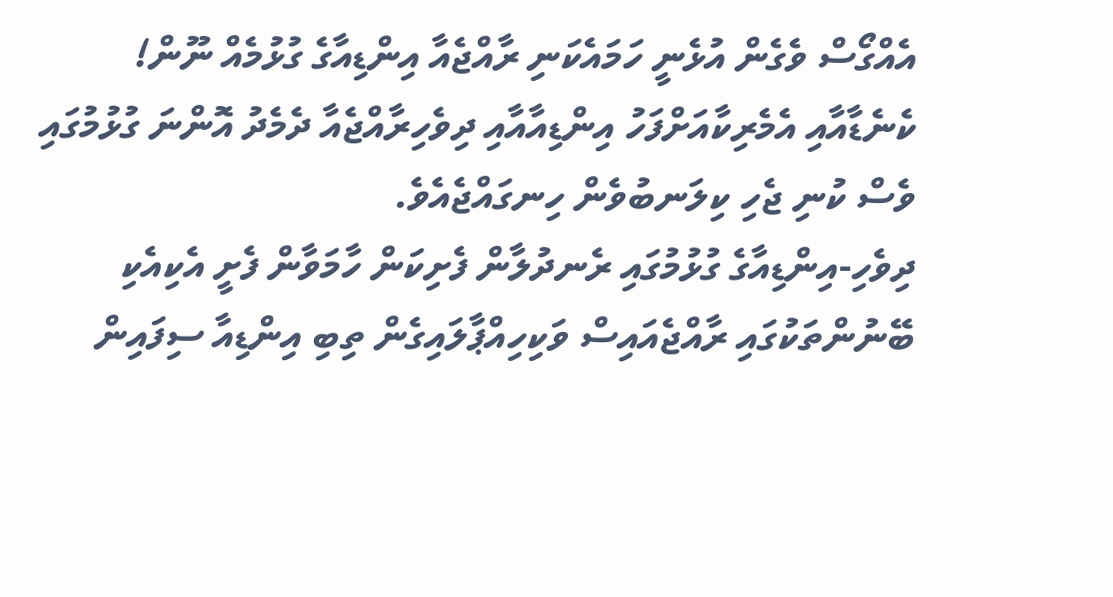އެއްގޯސް ވެގެން އުޅެނީ ހަމައެކަނި ރާއްޖެއާ އިންޑިއާގެ ގުޅުމެއް ނޫން!
ކެނެޑާއާއި އެމެރިކާއަށްފަހު އިންޑިއާއާއި ދިވެހިރާއްޖެއާ ދެމެދު އޮންނަ ގުޅުމުގައި ވެސް ކުނި ޖެހި ކިލަނބުވެން ހިނގައްޖެއެވެ.
ދިވެހި-އިންޑިއާގެ ގުޅުމުގައި ރެނދުލާން ފެށިކަން ހާމަވާން ފެށީ އެކިއެކި ބޭނުންތަކުގައި ރާއްޖެއައިސް ވަކިހިއްޕާލައިގެން ތިބި އިންޑިއާ ސިފައިން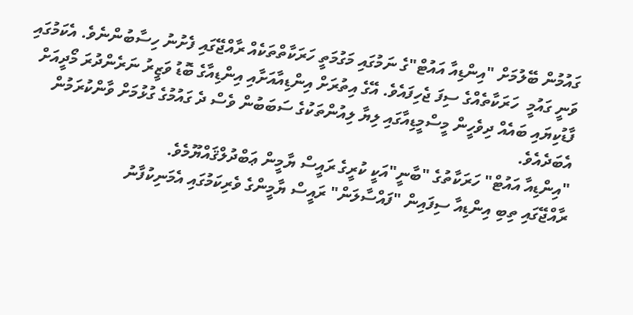ގައުމުން ބޭލުމަށް "އިންޑިއާ އައުޓް"ގެ ނަމުގައި މަގުމަތީ ހަރަކާތްތަކެއް ރާއްޖޭގައި ފެށުނު ހިސާބުންނެވެ. އެކަމުގައި ވަނީ ގައުމީ  ހަރަކާތެއްގެ ސިފަ ޖެހިފައެވެ. އޭގެ އިތުރަށް އިންޑިއާއަށާއި އިންޑިއާގެ ބޮޑު ވަޒީރު ނަރެންދުރަ މޯދީއަށް ފާޑުކިޔައި ބައެއް ދިވެހީން މީސްމީޑިއާގައި ލިޔާ ލިއުންތަކުގެ ސަބަބުން ވެސް ދެ ގައުމުގެ ގުޅުމަށް ވާންކުރަމުން އެބަދެއެވެ.
"އިންޑިއާ އައުޓް" ހަރަކާތުގެ "ބާނީ"އަކީ ކުރީގެ ރައީސް ޔާމީން ޢަބްދުލްޤައްޔޫމެވެ.
ރާއްޖޭގައި ތިބި އިންޑިއާ ސިފައިން "ފައްސާލަން" ރައީސް ޔާމީންގެ ވެރިކަމުގައި އެމަނިކުފާނު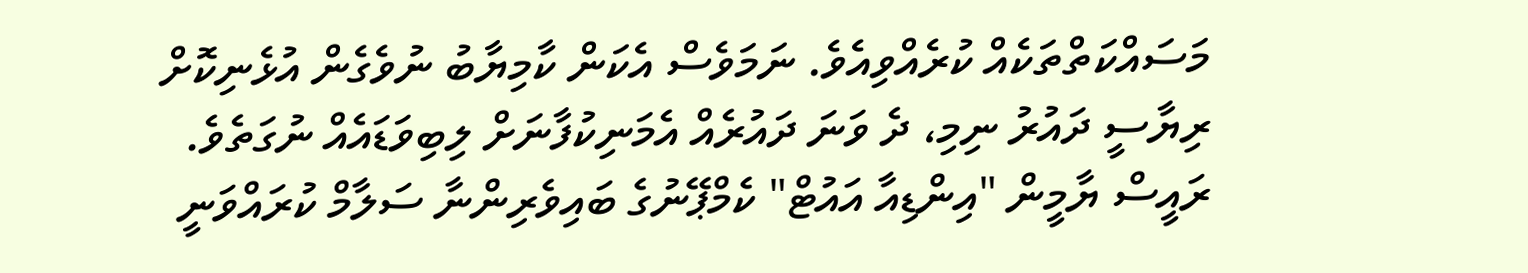މަސައްކަތްތަކެއް ކުރެއްވިއެވެ. ނަމަވެސް އެކަން ކާމިޔާބު ނުވެގެން އުޅެނިކޮށް ރިޔާސީ ދައުރު ނިމި، ދެ ވަނަ ދައުރެއް އެމަނިކުފާނަށް ލިބިވަޑައެއް ނުގަތެވެ.
ރައީސް ޔާމީން "އިންޑިއާ އައުޓް" ކެމްޕޭނުގެ ބައިވެރިންނާ ސަލާމް ކުރައްވަނީ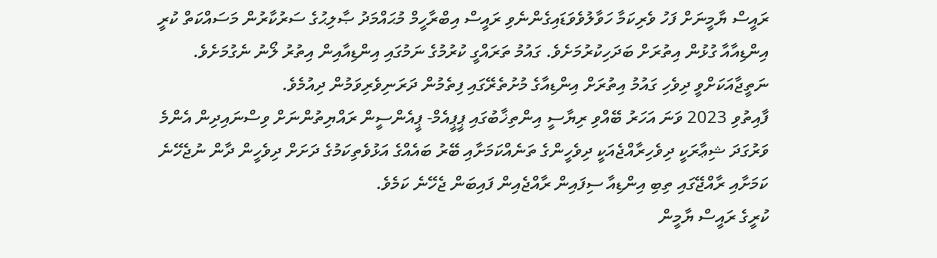ރައީސް ޔާމީނަށް ފަހު ވެރިކަމާ ހަވާލުވެވަޑައިގެންނެވި ރައީސް އިބްރާހީމް މުޙައްމަދު ޞާލިޙުގެ ސަރުކާރުން މަސައްކަތް ކުރީ އިންޑިއާއާ ގުޅުން އިތުރަށް ބަދަހިކުރުމަށެވެ. ގައުމު ތަރައްގީ ކުރުމުގެ ނަމުގައި އިންޑިއާއިން އިތުރު ލޯނު ނެގުމަށެވެ. ނަތީޖާއަކަށްވީ ދިވެހި ގައުމު އިތުރަށް އިންޑިއާގެ މުށުތެރޭގައި ފިތެމުން ދަރަނިވެރިވަމުން ދިއުމެވެ.
ފާއިތުވި 2023 ވަނަ އަހަރު ބޭއްވި ރިޔާސީ އިންތިޚާބުގައި ޕީޕީއެމް- ޕީއެންސީން ރައްޔިތުންނަށް ވިސްނައިދިން އެންމެ ވަރުގަދަ ޝިޢާރަކީ ދިވެހިރާއްޖެއަކީ ދިވެހީންގެ ތަނެއްކަމަށާއި ބޭރު ބައެއްގެ އަޅުވެތިކަމުގެ ދަށަށް ދިވެހީން ދާން ނުޖެހޭނެ ކަމަށާއި ރާއްޖޭގައި ތިބި އިންޑިއާ ސިފައިން ރާއްޖެއިން ފައިބަން ޖެހޭނެ ކަމެވެ.
ކުރީގެ ރައީސް ޔާމީން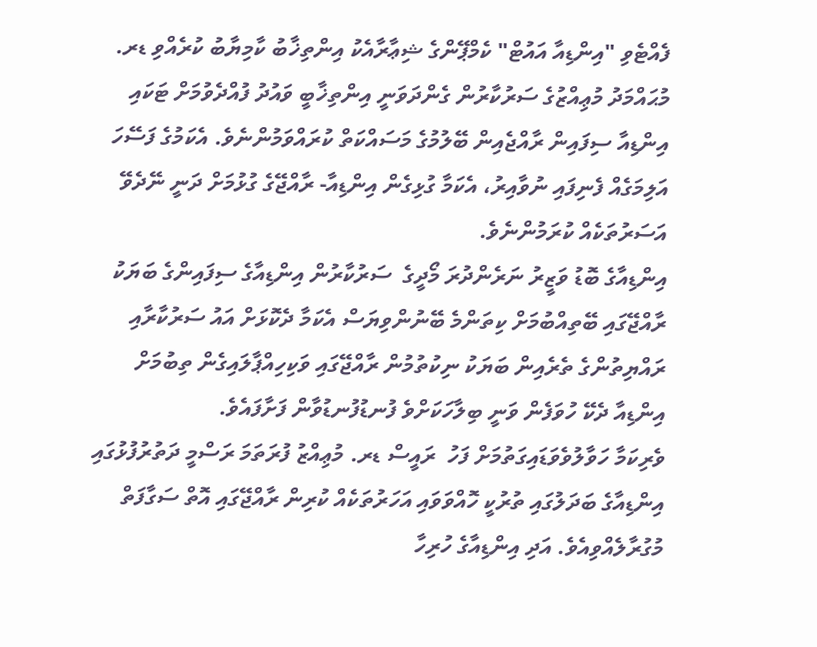ފެއްޓެވި "އިންޑިއާ އައުޓް" ކެމްޕޭންގެ ޝިޢާރާއެކު އިންތިޚާބު ކާމިޔާބު ކުރެއްވި ޑރ. މުޙައްމަދު މުޢިއްޒުގެ ސަރުކާރުން ގެންދަވަނީ އިންތިޚާބީ ވައުދު ފުއްދެވުމަށް ޓަކައި އިންޑިއާ ސިފައިން ރާއްޖެއިން ބޭލުމުގެ މަސައްކަތް ކުރައްވަމުންނެވެ. އެކަމުގެ ފަސޭހަ އަލިމަގެއް ފެނިފައި ނުވާއިރު، އެކަމާ ގުޅިގެން އިންޑިއާ- ރާއްޖޭގެ ގުޅުމަށް ދަނީ ނޭދެވޭ އަސަރުތަކެއް ކުރަމުންނެވެ.
އިންޑިއާގެ ބޮޑު ވަޒީރު ނަރެންދުރަ މޯދީގެ  ސަރުކާރުން އިންޑިއާގެ ސިފައިންގެ ބަޔަކު ރާއްޖޭގައި ބޭތިއްބުމަށް ކިތަންމެ ބޭނުންވިޔަސް އެކަމާ ދެކޮޅަށް އައު ސަރުކާރާއި ރައްޔިތުންގެ ތެރެއިން ބަޔަކު ނިކުތުމުން ރާއްޖޭގައި ވަކިހިއްޕާލައިގެން ތިބުމަށް އިންޑިއާ ދެކޭ ހުވަފެން ވަނީ ބިލާހަކަށްވެ ފުނޑުފުނޑުވާން ފަށާފައެވެ.
ވެރިކަމާ ހަވާލުވެވަޑައިގަތުމަށް ފަހު  ރައީސް ޑރ. މުޢިއްޒު ފުރަތަމަ ރަސްމީ ދަތުރުފުޅުގައި އިންޑިއާގެ ބަދަލުގައި ތުރުކީ ހޮއްވަވައި އަހަރުތަކެއް ކުރިން ރާއްޖޭގައި އޮތް ސަގާފަތް މުގުރާލެއްވިއެވެ. އަދި އިންޑިއާގެ ހުރިހާ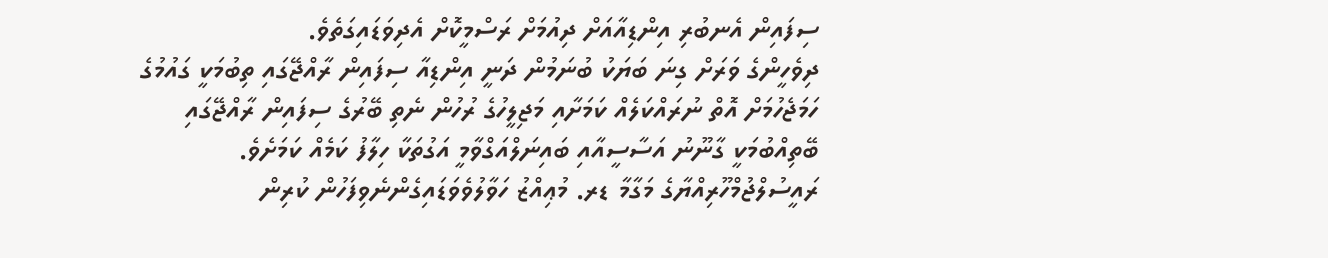ސިފައިން އެނބުރި އިންޑިއާއަށް ދިއުމަށް ރަސްމީކޮށް އެދިވަޑައިގަތެވެ.
ދިވެހީންގެ ވަރަށް ގިނަ ބަޔަކު ބުނަމުން ދަނީ އިންޑިއާ ސިފައިން ރާއްޖޭގައި ތިބުމަކީ ގައުމުގެ ހަމަޖެހުމަށް އޮތް ނުރައްކަލެއް ކަމަށާއި މަޖިލީހުގެ ރުހުން ނެތި ބޭރުގެ ސިފައިން ރާއްޖޭގައި ބޭތިއްބުމަކީ ގާނޫނު އަސާސީއާއި ބައިނަލްއަގްވާމީ އަގުތަކާ ހިލާފު ކަމެއް ކަމަށެވެ.
ރައީސުލްޖުމްހޫރިއްޔާގެ މަގާމާ ޑރ. މުޢިއްޒު ހަވާލުވެވަޑައިގެންނެވިފަހުން ކުރިން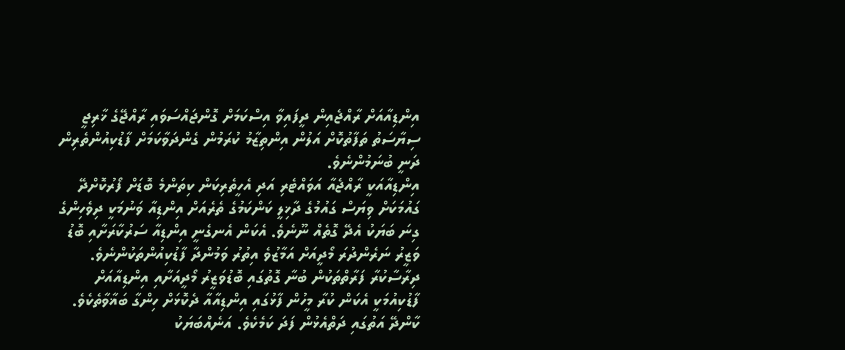އިންޑިއާއަށް ރާއްޖެއިން ދީފައިވާ އިސްކަމަށް ގޮންޖައްސަވައި ރާއްޖޭގެ ޚާރިޖީ ސިޔާސަތު ތަފާތުކޮށް އަލުން އިންތިޒާމު ކުރަމުން ގެންދަވާކަމަށް ފާޑުކިއުންތެރިން ދަނީ ބުނަމުންނެވެ.
އިންޑިއާއަކީ ރާއްޖެއާ އަވައްޓެރި އަދި އެހީތެރިކަން ކިތަންމެ ބޮޑަށް ފޯރުކޮށްދޭ ގައުމަކަށް ވިޔަސް ގައުމުގެ ދާޚިލީ ކަންކަމުގެ ތެރެއަށް އިންޑިއާ ވަނުމަކީ ދިވެހިންގެ ގިނަ ބަޔަކު އެދޭ ގޮތެއް ނޫނެވެ. އެކަން އެނގެނީ އިންޑިއާ ސަރުކާރަށާއި ބޮޑު ވަޒީރު ނަރެންދުރަ މޯދީއަށް އަމާޒުވެ އިތުރު ވަމުންދާ ފާޑުކިއުންތަކުންނެވެ.
ދިރާސާކުރާ ފަރާތްތަކުން ބުނާ ގޮތުގައި ބޮޑުވަޒީރު މޯދީއަށާއި އިންޑިއާއަށް ފާޑުކިއުމަކީ އެކަން ކުރާ މީހުން ފާޅުގައި އިންޑިއާއާ ދެކޮޅަށް ހިންގާ ބަޣާވާތެކެވެ. ކާންދޭ އަތުގައި ދަތްއެޅުން ފަދަ ކަމެކެވެ. އަނެއްބަޔަކު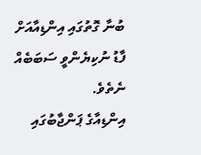ބުނާ ގޮތުގައި އިންޑިއާއަށް ފާޑު ނުކިޔެންވީ ސަބަބެއް ނެތެވެ.
އިންޑިއާގެ ޕަންޖާބުގައި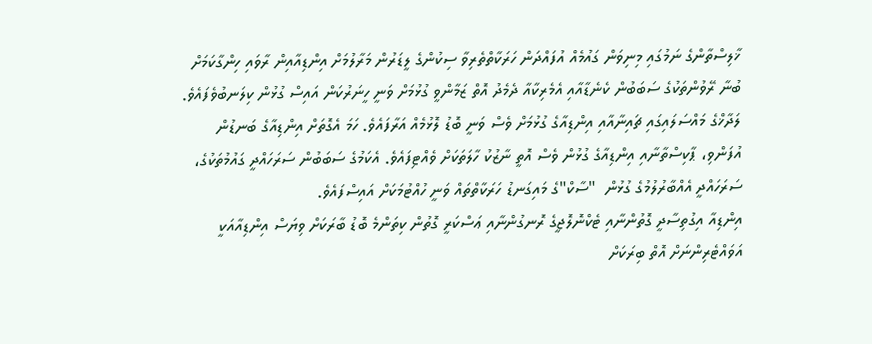ޚާލިސްތާންގެ ނަމުގައި މިނިވަން ގައުމެއް އުފައްދަން ހަރަކާތްތެރިވާ ސިކުންގެ ލީޑަރުން މަރާލުމަށް އިންޑިއާއިން ރާވައި ހިންގާކަމަށް ބުނާ ރޭވުންތަކުގެ ސަބަބުން ކެނެޑާއާއި އެމެރިކާއާ ދެމެދު އޮތް ޒަމާންވީ ގުޅުމަށް ވަނީ ހީނަރުކަން އައިސް ގުޅުން ކިލަނބުވެފައެވެ.
ލަދާޚްގެ މައްސަލައިގައި ޗައިނާއާއި އިންޑިއާގެ ގުޅުމަށް ވެސް ވަނީ ބޮޑު ލޮޅުމެއް އަރާފައެވެ. ހަމަ އެގޮތަށް އިންޑިއާގެ ބަނޑުން އުފަންވި، ޕާކިސްތާނާއި އިންޑިއާގެ ގުޅުން ވެސް އޮތީ ނާޒުކު ހާލަތަކަށް ވެއްޓިފައެވެ. އެކަމުގެ ސަބަބުން ސަރަހައްދީ ގައުމުތަކުގެ، ސަރަހައްދީ އެއްބާރުލުމުގެ ގުޅުން  "ސާކް"ގެ މައިގަނޑު ހަރަކާތްތައް ވަނީ ހުއްޓުމަކަށް އައިސްފައެވެ.
އިންޑިއާ އިގުތިސާދީ ގޮތުންނާއި ޓެކްނޮލޮޖީގެ ރޮނގުންނާއި ޢަސްކަރީ ގޮތުން ކިތަންމެ ބޮޑު ބާރަކަށް ވިޔަސް އިންޑިއާއަކީ އަވައްޓެރިންނަށް އޮތް ބިރަކަށް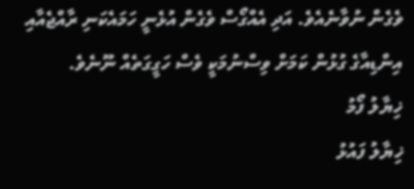ވެގެން ނުވާނެއެވެ. އަދި އެއްގޯސް ވެގެން އުޅެނީ ހަމައެކަނި ރާއްޖެއާއި އިންޑިއާގެ ގުޅުން ކަމަށް ވިސްނުމަކީ ވެސް ހަގީގަތެއް ނޫނެވެ.
ޚިޔާލު ފޯމު
ޚިޔާލު ފައުޅު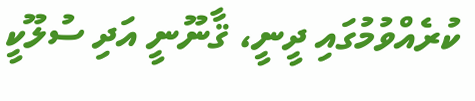ކުރެއްވުމުގައި ދީނީ، ޤާނޫނީ އަދި ސުލޫކީ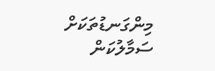މިންގަނޑުތަކަށް ސަމާލުކަން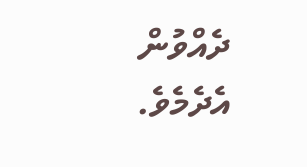ދެއްވުން އެދެމެވެ.